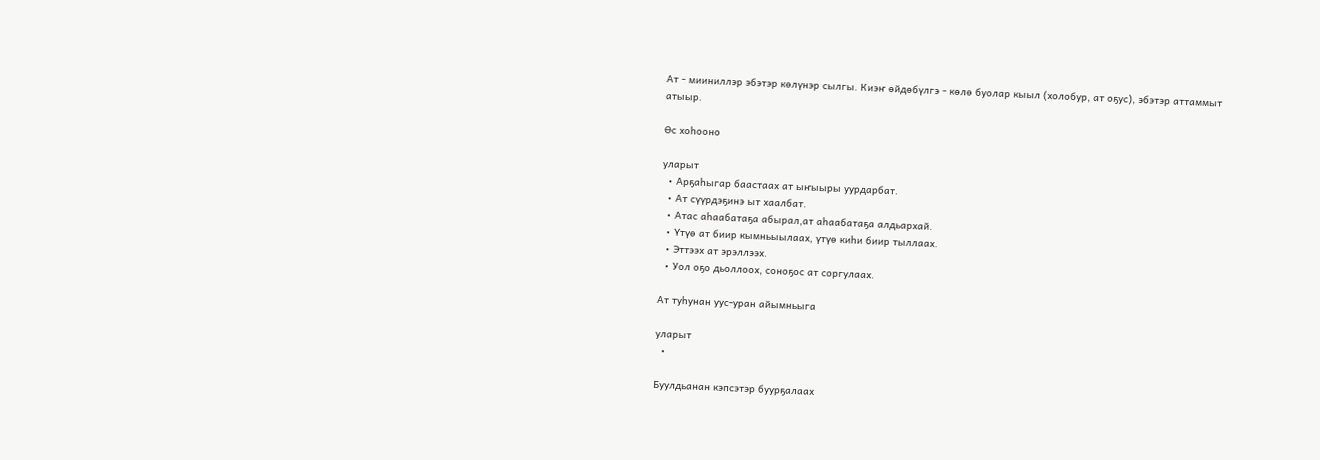Ат - мииниллэр эбэтэр көлүнэр сылгы. Киэҥ өйдөбүлгэ - көлө буолар кыыл (холобур, ат оҕус), эбэтэр аттаммыт атыыр.

Өс хоһооно

уларыт
  • Арҕаһыгар баастаах ат ыҥыыры уурдарбат.
  • Ат сүүрдэҕинэ ыт хаалбат.
  • Атас аһаабатаҕа абырал,ат аһаабатаҕа алдьархай.
  • Үтүө ат биир кымньыылаах, үтүө киһи биир тыллаах.
  • Эттээх ат эрэллээх.
  • Уол оҕо дьоллоох, соноҕос ат соргулаах.

Ат туһунан уус-уран айымньыга

уларыт
  •

Буулдьанан кэпсэтэр буурҕалаах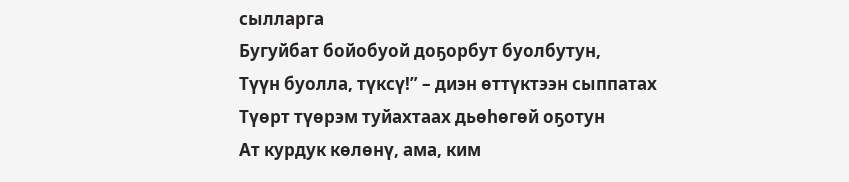сылларга
Бугуйбат бойобуой доҕорбут буолбутун,
Түүн буолла, түксү!” – диэн өттүктээн сыппатах
Түөрт түөрэм туйахтаах дьөһөгөй оҕотун
Ат курдук көлөнү, ама, ким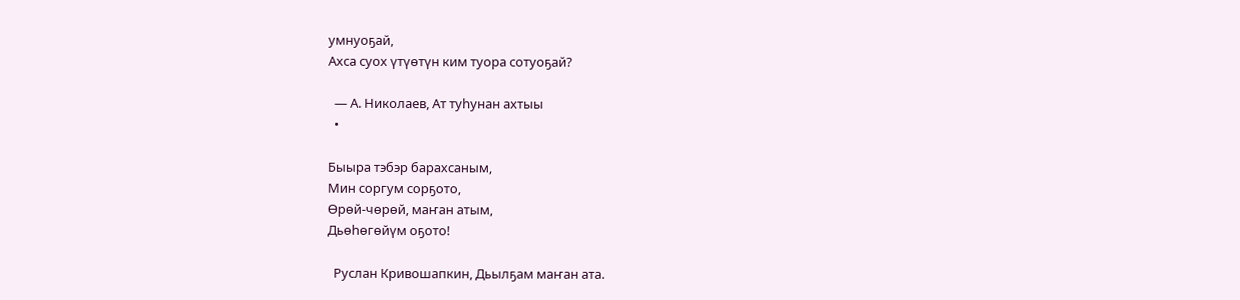умнуоҕай,
Ахса суох үтүөтүн ким туора сотуоҕай?

  — А. Николаев, Ат туһунан ахтыы
  •

Быыра тэбэр барахсаным,
Мин соргум сорҕото,
Өрөй-чөрөй, маҥан атым,
Дьөһөгөйүм оҕото!

  Руслан Кривошапкин, Дьылҕам маҥан ата.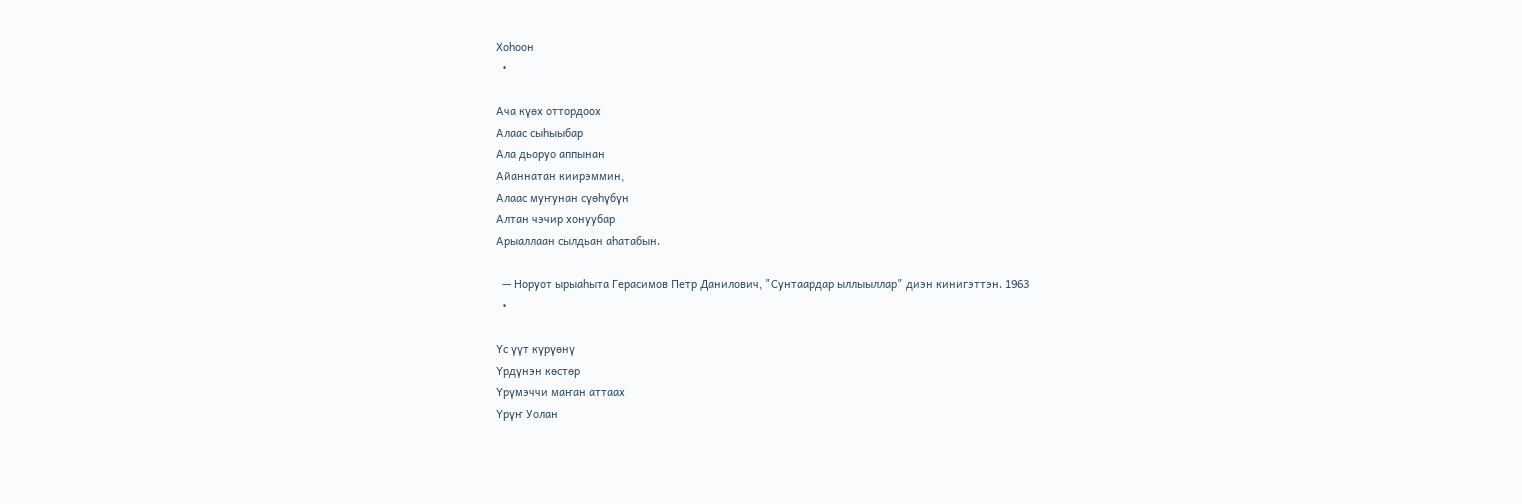Хоһоон
  •

Ача күөх оттордоох
Алаас сыһыыбар
Ала дьоруо аппынан
Айаннатан киирэммин,
Алаас муҥунан сүөһүбүн
Алтан чэчир хонуубар
Арыаллаан сылдьан аһатабын.

  — Норуот ырыаһыта Герасимов Петр Данилович, "Сунтаардар ыллыыллар" диэн кинигэттэн. 1963
  •

Үс үүт күрүөнү
Үрдүнэн көстөр
Үрүмэччи маҥан аттаах
Үрүҥ Уолан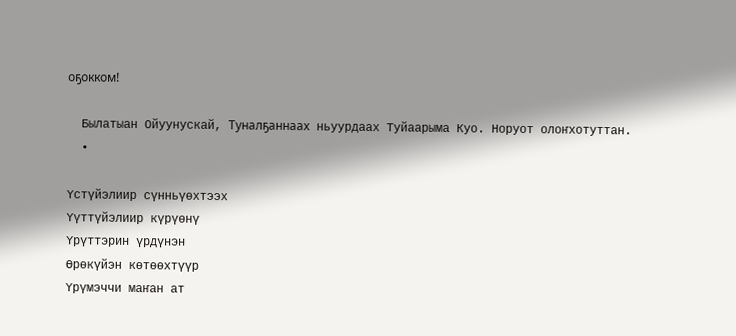оҕокком!

  Былатыан Ойуунускай, Туналҕаннаах ньуурдаах Туйаарыма Куо. Норуот олоҥхотуттан.
  •

Үстүйэлиир сүнньүөхтээх
Үүттүйэлиир күрүөнү
Үрүттэрин үрдүнэн
Өрөкүйэн көтөөхтүүр
Үрүмэччи маҥан ат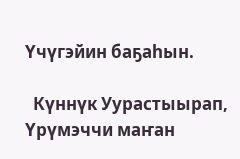Үчүгэйин баҕаһын.

  Күннүк Уурастыырап, Үрүмэччи маҥан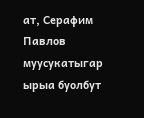ат, Серафим Павлов муусукатыгар ырыа буолбут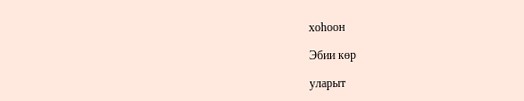хоһоон

Эбии көр

уларыт